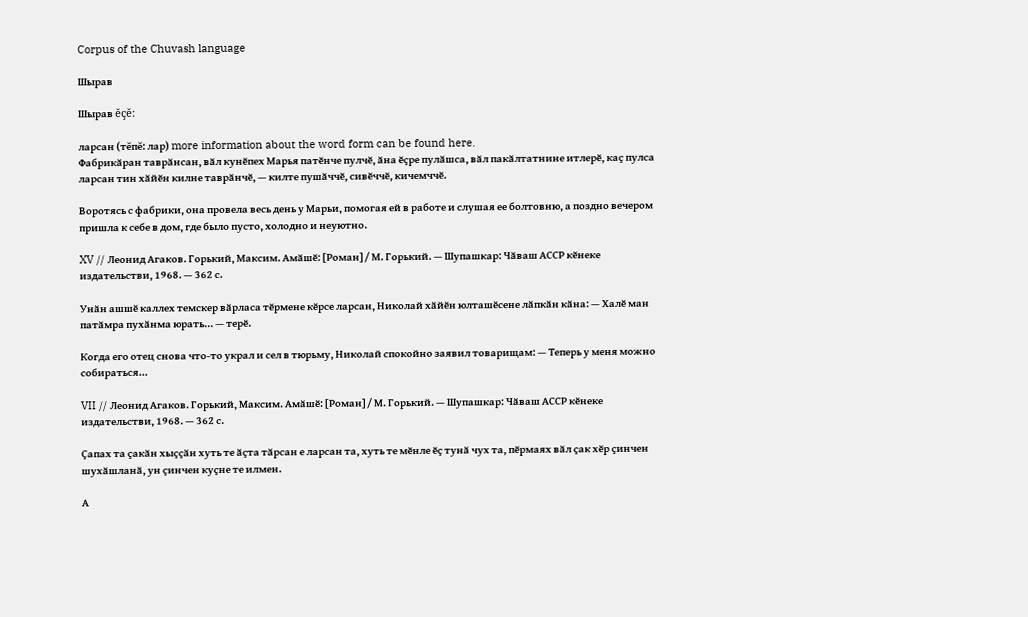Corpus of the Chuvash language

Шырав

Шырав ĕçĕ:

ларсан (тĕпĕ: лар) more information about the word form can be found here.
Фабрикӑран таврӑнсан, вӑл кунӗпех Марья патӗнче пулчӗ, ӑна ӗҫре пулӑшса, вӑл пакӑлтатнине итлерӗ, каҫ пулса ларсан тин хӑйӗн килне таврӑнчӗ, — килте пушӑччӗ, сивӗччӗ, кичемччӗ.

Воротясь с фабрики, она провела весь день у Марьи, помогая ей в работе и слушая ее болтовню, а поздно вечером пришла к себе в дом, где было пусто, холодно и неуютно.

XV // Леонид Агаков. Горький, Максим. Амӑшӗ: [Роман] / М. Горький. — Шупашкар: Чӑваш АССР кӗнеке издательстви, 1968. — 362 с.

Унӑн ашшӗ каллех темскер вӑрласа тӗрмене кӗрсе ларсан, Николай хӑйӗн юлташӗсене лӑпкӑн кӑна: — Халӗ ман патӑмра пухӑнма юрать… — терӗ.

Когда его отец снова что-то украл и сел в тюрьму, Николай спокойно заявил товарищам: — Теперь у меня можно собираться…

VII // Леонид Агаков. Горький, Максим. Амӑшӗ: [Роман] / М. Горький. — Шупашкар: Чӑваш АССР кӗнеке издательстви, 1968. — 362 с.

Ҫапах та ҫакӑн хыҫҫӑн хуть те ӑҫта тӑрсан е ларсан та, хуть те мӗнле ӗҫ тунӑ чух та, пӗрмаях вӑл ҫак хӗр ҫинчен шухӑшланӑ, ун ҫинчен куҫне те илмен.

А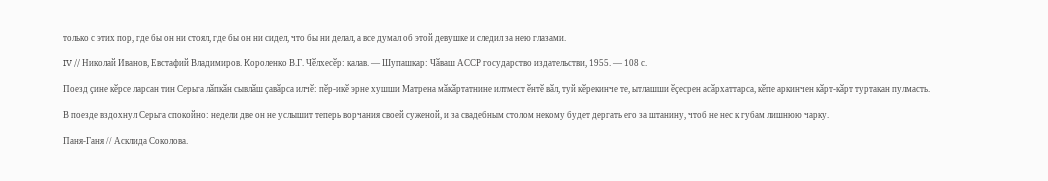только с этих пор, где бы он ни стоял, где бы он ни сидел, что бы ни делал, а все думал об этой девушке и следил за нею глазами.

IV // Николай Иванов, Евстафий Владимиров. Короленко В.Г. Чӗлхесӗр: калав. — Шупашкар: Чӑваш АССР государство издательстви, 1955. — 108 с.

Поезд ҫине кӗрсе ларсан тин Серьга лӑпкӑн сывлӑш ҫавӑрса илчӗ: пӗр-икӗ эрне хушши Матрена мӑкӑртатнине илтмест ӗнтӗ вӑл, туй кӗрекинче те, ытлашши ӗҫесрен асӑрхаттарса, кӗпе аркинчен кӑрт-кӑрт туртакан пулмасть.

В поезде вздохнул Серьга спокойно: недели две он не услышит теперь ворчания своей суженой, и за свадебным столом некому будет дергать его за штанину, чтоб не нес к губам лишнюю чарку.

Паня-Ганя // Асклида Соколова.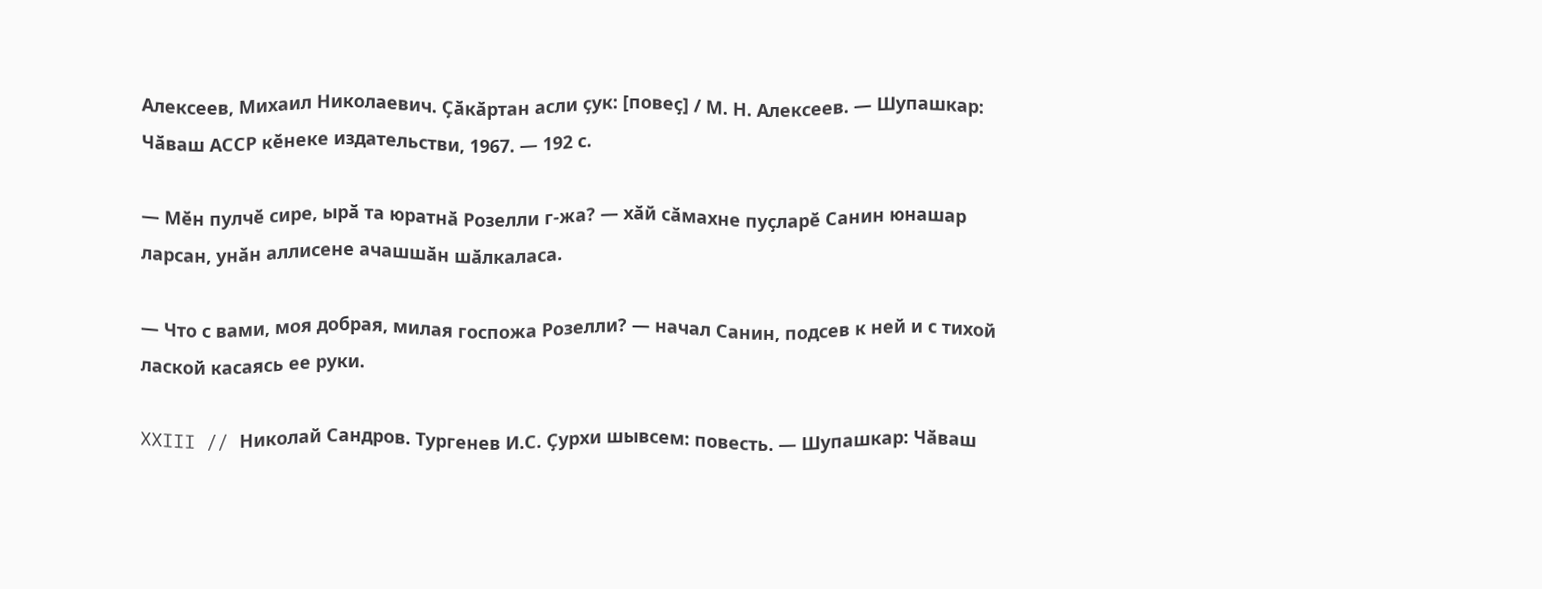Алексеев, Михаил Николаевич. Ҫӑкӑртан асли ҫук: [повеҫ] / М. Н. Алексеев. — Шупашкар: Чӑваш АССР кӗнеке издательстви, 1967. — 192 с.

— Мӗн пулчӗ сире, ырӑ та юратнӑ Розелли г-жа? — хӑй сӑмахне пуҫларӗ Санин юнашар ларсан, унӑн аллисене ачашшӑн шӑлкаласа.

— Что с вами, моя добрая, милая госпожа Розелли? — начал Санин, подсев к ней и с тихой лаской касаясь ее руки.

XXIII // Николай Сандров. Тургенев И.С. Ҫурхи шывсем: повесть. — Шупашкар: Чӑваш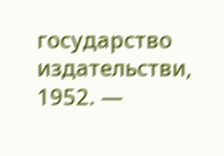государство издательстви, 1952. —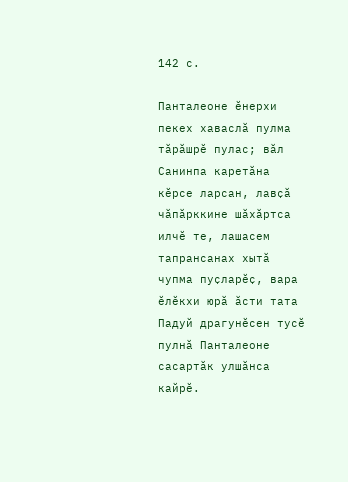142 с.

Панталеоне ӗнерхи пекех хаваслӑ пулма тӑрӑшрӗ пулас; вӑл Санинпа каретӑна кӗрсе ларсан, лавҫӑ чӑпӑрккине шӑхӑртса илчӗ те, лашасем тапрансанах хытӑ чупма пуҫларӗҫ, вара ӗлӗкхи юрӑ ӑсти тата Падуй драгунӗсен тусӗ пулнӑ Панталеоне сасартӑк улшӑнса кайрӗ.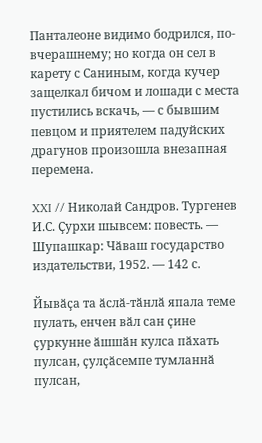Панталеоне видимо бодрился, по-вчерашнему; но когда он сел в карету с Саниным, когда кучер защелкал бичом и лошади с места пустились вскачь, — с бывшим певцом и приятелем падуйских драгунов произошла внезапная перемена.

XXI // Николай Сандров. Тургенев И.С. Ҫурхи шывсем: повесть. — Шупашкар: Чӑваш государство издательстви, 1952. — 142 с.

Йывӑҫа та ӑслӑ-тӑнлӑ япала теме пулать, енчен вӑл сан ҫине ҫуркунне ӑшшӑн кулса пӑхать пулсан, ҫулҫӑсемпе тумланнӑ пулсан,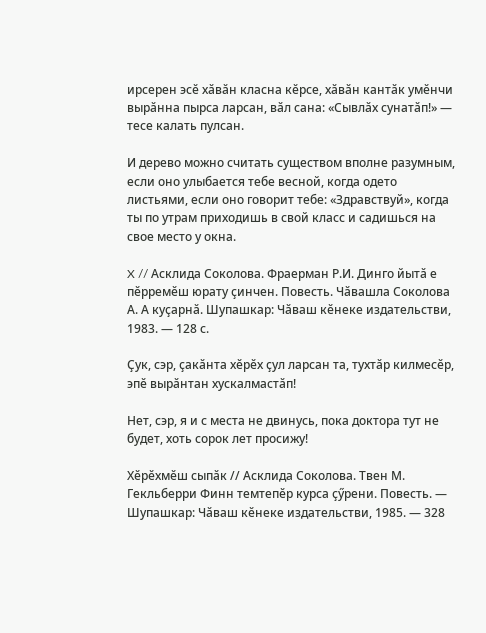ирсерен эсӗ хӑвӑн класна кӗрсе, хӑвӑн кантӑк умӗнчи вырӑнна пырса ларсан, вӑл сана: «Сывлӑх сунатӑп!» — тесе калать пулсан.

И дерево можно считать существом вполне разумным, если оно улыбается тебе весной, когда одето листьями, если оно говорит тебе: «Здравствуй», когда ты по утрам приходишь в свой класс и садишься на свое место у окна.

X // Асклида Соколова. Фраерман Р.И. Динго йытӑ е пӗрремӗш юрату ҫинчен. Повесть. Чӑвашла Соколова А. А куҫарнӑ. Шупашкар: Чӑваш кӗнеке издательстви, 1983. — 128 с.

Ҫук, сэр, ҫакӑнта хӗрӗх ҫул ларсан та, тухтӑр килмесӗр, эпӗ вырӑнтан хускалмастӑп!

Нет, сэр, я и с места не двинусь, пока доктора тут не будет, хоть сорок лет просижу!

Хӗрӗхмӗш сыпӑк // Асклида Соколова. Твен М. Гекльберри Финн темтепӗр курса ҫӳрени. Повесть. — Шупашкар: Чӑваш кӗнеке издательстви, 1985. — 328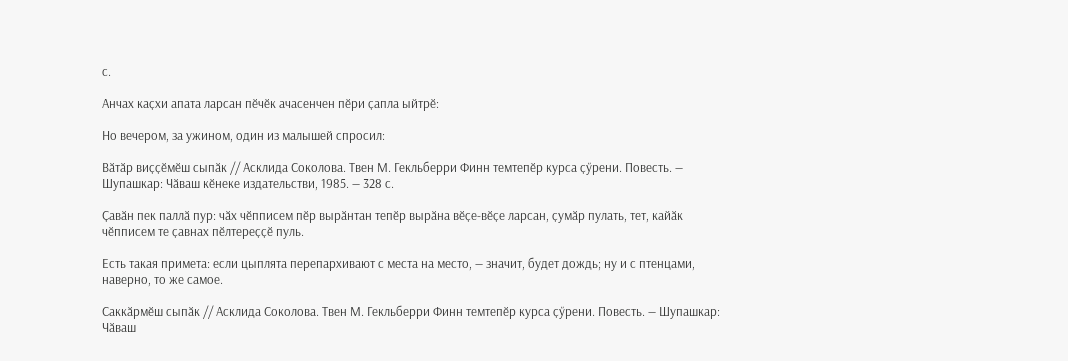с.

Анчах каҫхи апата ларсан пӗчӗк ачасенчен пӗри ҫапла ыйтрӗ:

Но вечером, за ужином, один из малышей спросил:

Вӑтӑр виҫҫӗмӗш сыпӑк // Асклида Соколова. Твен М. Гекльберри Финн темтепӗр курса ҫӳрени. Повесть. — Шупашкар: Чӑваш кӗнеке издательстви, 1985. — 328 с.

Ҫавӑн пек паллӑ пур: чӑх чӗпписем пӗр вырӑнтан тепӗр вырӑна вӗҫе-вӗҫе ларсан, ҫумӑр пулать, тет, кайӑк чӗпписем те ҫавнах пӗлтереҫҫӗ пуль.

Есть такая примета: если цыплята перепархивают с места на место, — значит, будет дождь; ну и с птенцами, наверно, то же самое.

Саккӑрмӗш сыпӑк // Асклида Соколова. Твен М. Гекльберри Финн темтепӗр курса ҫӳрени. Повесть. — Шупашкар: Чӑваш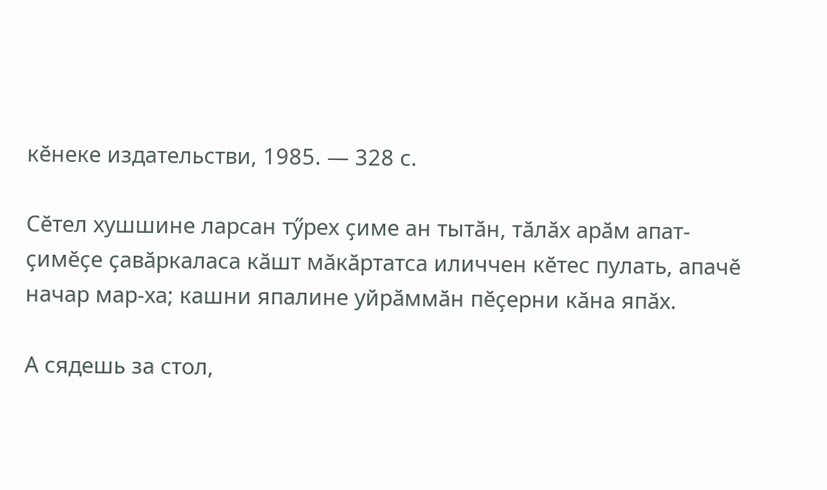кӗнеке издательстви, 1985. — 328 с.

Сӗтел хушшине ларсан тӳрех ҫиме ан тытӑн, тӑлӑх арӑм апат-ҫимӗҫе ҫавӑркаласа кӑшт мӑкӑртатса иличчен кӗтес пулать, апачӗ начар мар-ха; кашни япалине уйрӑммӑн пӗҫерни кӑна япӑх.

А сядешь за стол,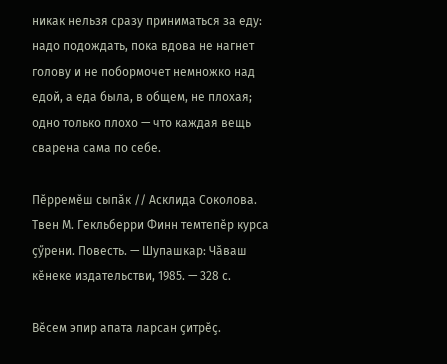никак нельзя сразу приниматься за еду: надо подождать, пока вдова не нагнет голову и не побормочет немножко над едой, а еда была, в общем, не плохая; одно только плохо — что каждая вещь сварена сама по себе.

Пӗрремӗш сыпӑк // Асклида Соколова. Твен М. Гекльберри Финн темтепӗр курса ҫӳрени. Повесть. — Шупашкар: Чӑваш кӗнеке издательстви, 1985. — 328 с.

Вӗсем эпир апата ларсан ҫитрӗҫ.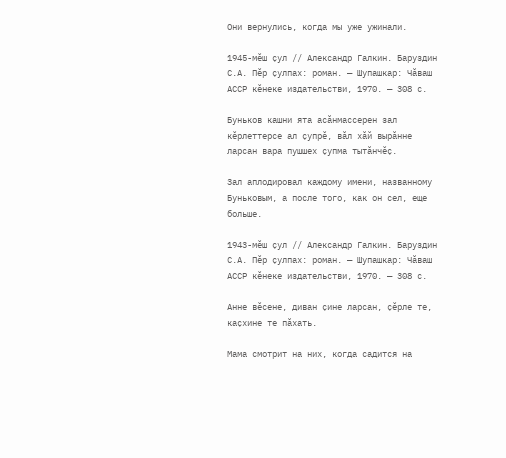Они вернулись, когда мы уже ужинали.

1945-мӗш ҫул // Александр Галкин. Баруздин С.А. Пӗр ҫулпах: роман. — Шупашкар: Чӑваш АССР кӗнеке издательстви, 1970. — 308 с.

Буньков кашни ята асӑнмассерен зал кӗрлеттерсе ал ҫупрӗ, вӑл хӑй вырӑнне ларсан вара пушшех ҫупма тытӑнчӗҫ.

Зал аплодировал каждому имени, названному Буньковым, а после того, как он сел, еще больше.

1943-мӗш ҫул // Александр Галкин. Баруздин С.А. Пӗр ҫулпах: роман. — Шупашкар: Чӑваш АССР кӗнеке издательстви, 1970. — 308 с.

Анне вӗсене, диван ҫине ларсан, ҫӗрле те, каҫхине те пӑхать.

Мама смотрит на них, когда садится на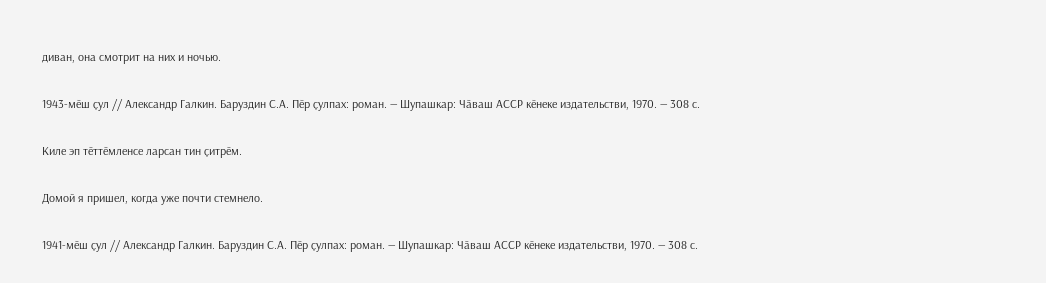диван, она смотрит на них и ночью.

1943-мӗш ҫул // Александр Галкин. Баруздин С.А. Пӗр ҫулпах: роман. — Шупашкар: Чӑваш АССР кӗнеке издательстви, 1970. — 308 с.

Киле эп тӗттӗмленсе ларсан тин ҫитрӗм.

Домой я пришел, когда уже почти стемнело.

1941-мӗш ҫул // Александр Галкин. Баруздин С.А. Пӗр ҫулпах: роман. — Шупашкар: Чӑваш АССР кӗнеке издательстви, 1970. — 308 с.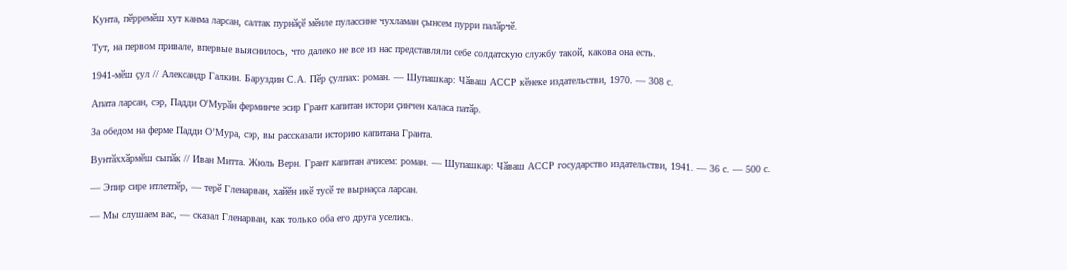Кунта, пӗрремӗш хут канма ларсан, салтак пурнӑҫӗ мӗнле пулассине чухламан ҫынсем пурри палӑрчӗ.

Тут, на первом привале, впервые выяснилось, что далеко не все из нас представляли себе солдатскую службу такой, какова она есть.

1941-мӗш ҫул // Александр Галкин. Баруздин С.А. Пӗр ҫулпах: роман. — Шупашкар: Чӑваш АССР кӗнеке издательстви, 1970. — 308 с.

Апата ларсан, сэр, Падди О'Мурӑн ферминче эсир Грант капитан истори ҫинчен каласа патӑр.

За обедом на ферме Падди О’Мура, сэр, вы рассказали историю капитана Гранта.

Вунтӑххӑрмӗш сыпӑк // Иван Митта. Жюль Верн. Грант капитан ачисем: роман. — Шупашкар: Чӑваш АССР государство издательстви, 1941. — 36 с. — 500 с.

— Эпир сире итлетпӗр, — терӗ Гленарван, хайӗн икӗ тусӗ те вырнаҫса ларсан.

— Мы слушаем вас, — сказал Гленарван, как только оба его друга уселись.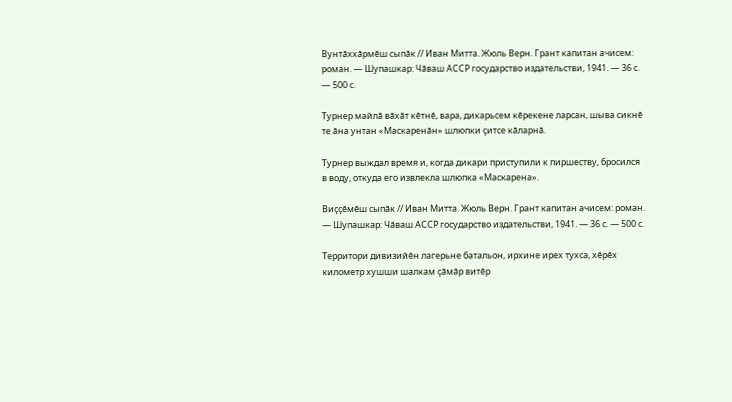Вунтӑххӑрмӗш сыпӑк // Иван Митта. Жюль Верн. Грант капитан ачисем: роман. — Шупашкар: Чӑваш АССР государство издательстви, 1941. — 36 с. — 500 с.

Турнер майлӑ вӑхӑт кӗтнӗ, вара, дикарьсем кӗрекене ларсан, шыва сикнӗ те ӑна унтан «Маскаренӑн» шлюпки ҫитсе кӑларнӑ.

Турнер выждал время и, когда дикари приступили к пиршеству, бросился в воду, откуда его извлекла шлюпка «Маскарена».

Виҫҫӗмӗш сыпӑк // Иван Митта. Жюль Верн. Грант капитан ачисем: роман. — Шупашкар: Чӑваш АССР государство издательстви, 1941. — 36 с. — 500 с.

Территори дивизийӗн лагерьне батальон, ирхине ирех тухса, хӗрӗх километр хушши шалкам ҫӑмӑр витӗр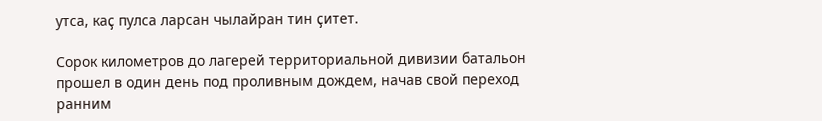утса, каҫ пулса ларсан чылайран тин ҫитет.

Сорок километров до лагерей территориальной дивизии батальон прошел в один день под проливным дождем, начав свой переход ранним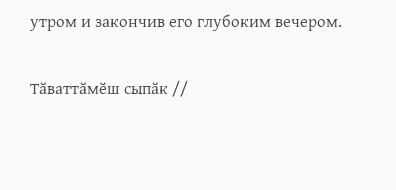утром и закончив его глубоким вечером.

Тӑваттӑмӗш сыпӑк //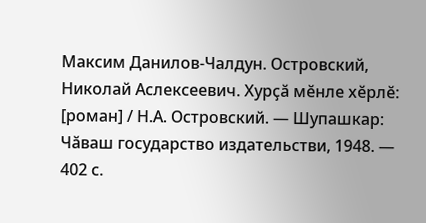Максим Данилов-Чалдун. Островский, Николай Аслексеевич. Хурҫӑ мӗнле хӗрлӗ: [роман] / Н.А. Островский. — Шупашкар: Чӑваш государство издательстви, 1948. — 402 с.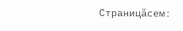Страницăсем: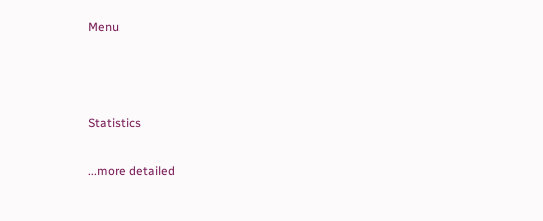Menu



Statistics

...more detailed